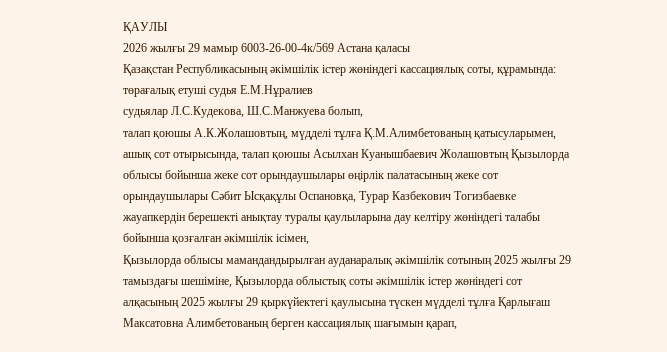ҚАУЛЫ
2026 жылғы 29 мамыр 6003-26-00-4к/569 Астана қаласы
Қазақстан Республикасының әкімшілік істер жөніндегі кассациялық соты, құрамында: төрағалық етуші судья Е.М.Нұралиев
судьялар Л.С.Кудекова, Ш.С.Манжуева болып,
талап қоюшы А.К.Жолашовтың, мүдделі тұлға Қ.М.Алимбетованың қатысуларымен,
ашық сот отырысында, талап қоюшы Асылхан Куанышбаевич Жолашовтың Қызылорда облысы бойынша жеке сот орындаушылары өңірлік палатасының жеке сот орындаушылары Сәбит Ысқақұлы Оспановқа, Турар Казбекович Тогизбаевке жауапкердін берешекті анықтау туралы қаулыларына дау келтіру жөніндегі талабы бойынша қозғалған әкімшілік ісімен,
Қызылорда облысы мамандандырылған ауданаралық әкімшілік сотының 2025 жылғы 29 тамыздағы шешіміне, Қызылорда облыстық соты әкімшілік істер жөніндегі сот алқасының 2025 жылғы 29 қыркүйектегі қаулысына түскен мүдделі тұлға Қарлығаш Максатовна Алимбетованың берген кассациялық шағымын қарап,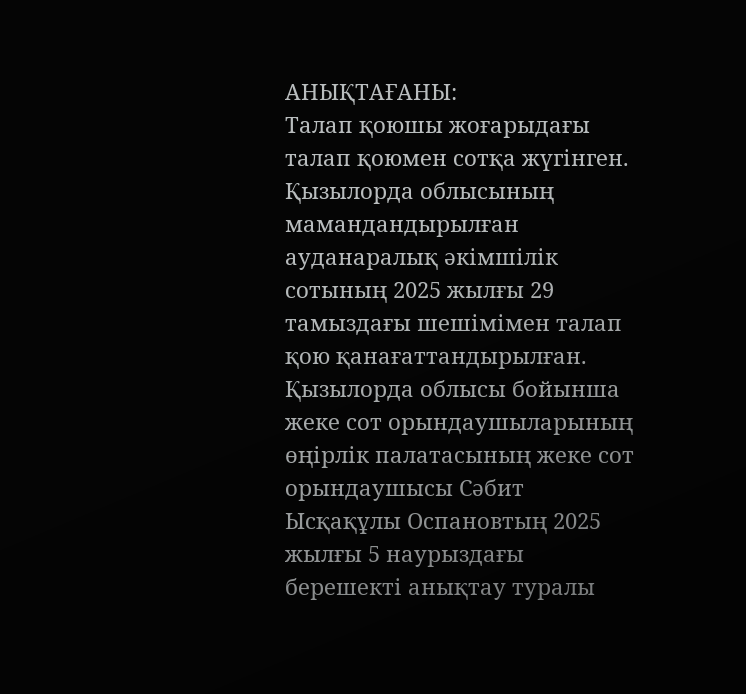АНЫҚТАҒАНЫ:
Талап қоюшы жоғарыдағы талап қоюмен сотқа жүгінген.
Қызылорда облысының мамандандырылған ауданаралық әкімшілік сотының 2025 жылғы 29 тамыздағы шешімімен талап қою қанағаттандырылған.
Қызылорда облысы бойынша жеке сот орындаушыларының өңірлік палатасының жеке сот орындаушысы Сәбит Ысқақұлы Оспановтың 2025 жылғы 5 наурыздағы берешекті анықтау туралы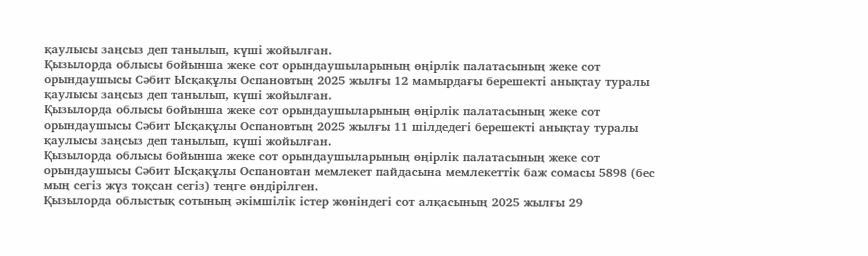қаулысы заңсыз деп танылып, күші жойылған.
Қызылорда облысы бойынша жеке сот орындаушыларының өңірлік палатасының жеке сот орындаушысы Сәбит Ысқақұлы Оспановтың 2025 жылғы 12 мамырдағы берешекті анықтау туралы қаулысы заңсыз деп танылып, күші жойылған.
Қызылорда облысы бойынша жеке сот орындаушыларының өңірлік палатасының жеке сот орындаушысы Сәбит Ысқақұлы Оспановтың 2025 жылғы 11 шілдедегі берешекті анықтау туралы қаулысы заңсыз деп танылып, күші жойылған.
Қызылорда облысы бойынша жеке сот орындаушыларының өңірлік палатасының жеке сот орындаушысы Сәбит Ысқақұлы Оспановтан мемлекет пайдасына мемлекеттік баж сомасы 5898 (бес мың сегіз жүз тоқсан сегіз) теңге өндірілген.
Қызылорда облыстық сотының әкімшілік істер жөніндегі сот алқасының 2025 жылғы 29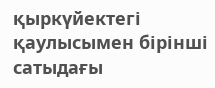қыркүйектегі қаулысымен бірінші сатыдағы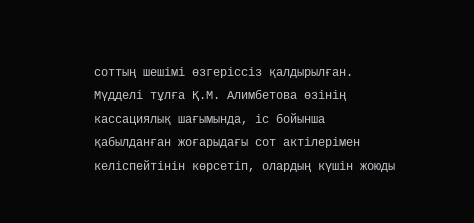соттың шешімі өзгеріссіз қалдырылған.
Мүдделі тұлға Қ.М. Алимбетова өзінің кассациялық шағымында, іс бойынша қабылданған жоғарыдағы сот актілерімен келіспейтінін көрсетіп, олардың күшін жоюды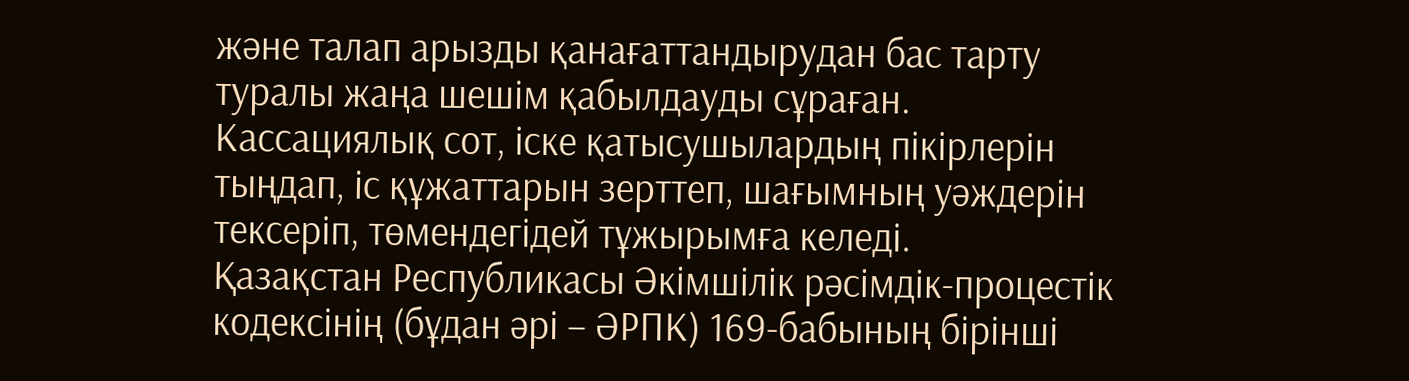және талап арызды қанағаттандырудан бас тарту туралы жаңа шешім қабылдауды сұраған.
Кассациялық сот, іске қатысушылардың пікірлерін тыңдап, іс құжаттарын зерттеп, шағымның уәждерін тексеріп, төмендегідей тұжырымға келеді.
Қазақстан Республикасы Әкімшілік рәсімдік-процестік кодексінің (бұдан әрі – ӘРПК) 169-бабының бірінші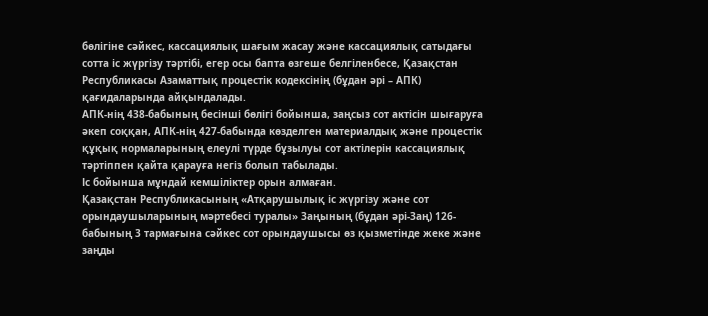бөлігіне сәйкес, кассациялық шағым жасау және кассациялық сатыдағы сотта іс жүргізу тәртібі, егер осы бапта өзгеше белгіленбесе, Қазақстан Республикасы Азаматтық процестік кодексінің (бұдан әрі – АПК) қағидаларында айқындалады.
АПК-нің 438-бабының бесінші бөлігі бойынша, заңсыз сот актiсiн шығаруға әкеп соққан, АПК-нің 427-бабында көзделген материалдық және процестік құқық нормаларының елеулi түрде бұзылуы сот актілерін кассациялық тәртіппен қайта қарауға негiз болып табылады.
Іс бойынша мұндай кемшіліктер орын алмаған.
Қазақстан Республикасының «Атқарушылық іс жүргізу және сот орындаушыларының мәртебесі туралы» Заңының (бұдан әрі-Заң) 126-бабының 3 тармағына сәйкес сот орындаушысы өз қызметінде жеке және заңды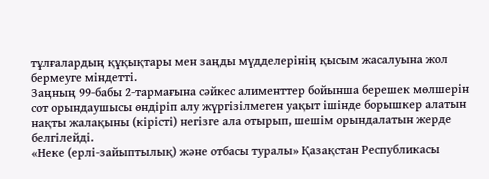тұлғалардың құқықтары мен заңды мүдделерінің қысым жасалуына жол бермеуге міндетті.
Заңның 99-бабы 2-тармағына сәйкес алименттер бойынша берешек мөлшерiн сот орындаушысы өндiрiп алу жүргiзiлмеген уақыт iшiнде борышкер алатын нақты жалақыны (кірісті) негiзге ала отырып, шешiм орындалатын жерде белгiлейдi.
«Неке (ерлі-зайыптылық) және отбасы туралы» Қазақстан Республикасы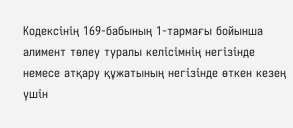Кодексінің 169-бабының 1-тармағы бойынша алимент төлеу туралы келісімнің негізінде немесе атқару құжатының негізінде өткен кезең үшін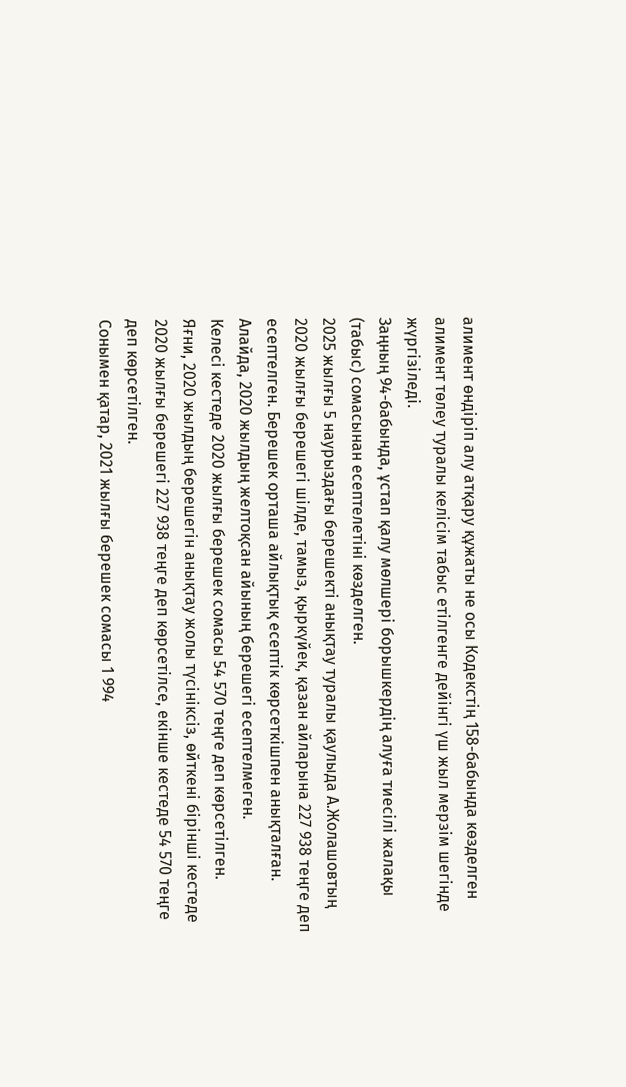алимент өндіріп алу атқару құжаты не осы Кодекстің 158-бабында көзделген алимент төлеу туралы келісім табыс етілгенге дейінгі үш жыл мерзім шегінде жүргізіледі.
Заңның 94-бабында, ұстап қалу мөлшерi борышкердiң алуға тиесiлi жалақы (табыс) сомасынан есептелетіні көзделген.
2025 жылғы 5 наурыздағы берешекті анықтау туралы қаулыда А.Жолашовтың 2020 жылғы берешегі шілде, тамыз, қыркүйек, қазан айларына 227 938 теңге деп есептелген. Берешек орташа айлықтық есептік көрсеткішпен анықталған. Алайда, 2020 жылдың желтоқсан айының берешегі есептелмеген.
Келесі кестеде 2020 жылғы берешек сомасы 54 570 теңге деп көрсетілген.
Яғни, 2020 жылдың берешегін анықтау жолы түсініксіз, өйткені бірінші кестеде 2020 жылғы берешегі 227 938 теңге деп көрсетілсе, екінше кестеде 54 570 теңге деп көрсетілген.
Сонымен қатар, 2021 жылғы берешек сомасы 1 994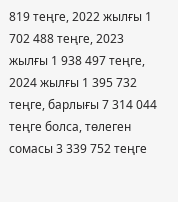819 теңге, 2022 жылғы 1 702 488 теңге, 2023 жылғы 1 938 497 теңге, 2024 жылғы 1 395 732 теңге, барлығы 7 314 044 теңге болса, төлеген сомасы 3 339 752 теңге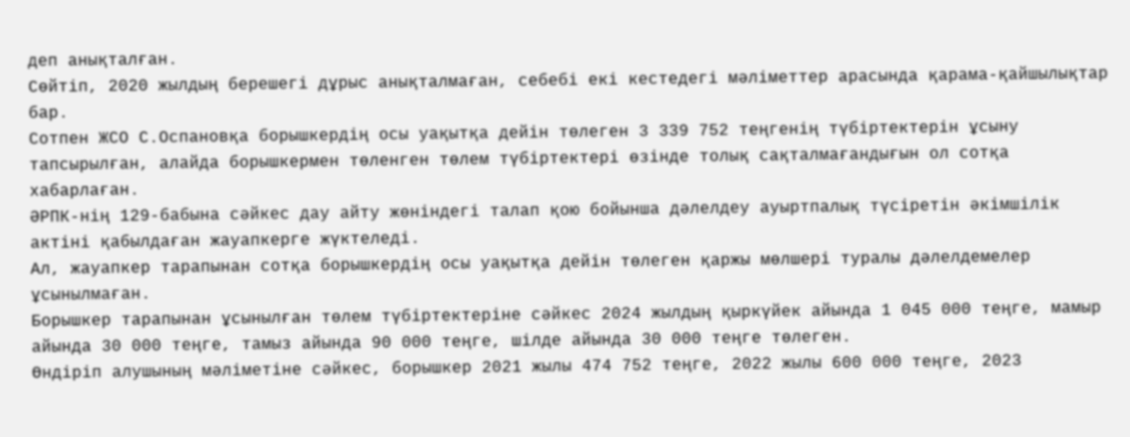деп анықталған.
Сөйтіп, 2020 жылдың берешегі дұрыс анықталмаған, себебі екі кестедегі мәліметтер арасында қарама-қайшылықтар бар.
Сотпен ЖСО С.Оспановқа борышкердің осы уақытқа дейін төлеген 3 339 752 теңгенің түбіртектерін ұсыну тапсырылған, алайда борышкермен төленген төлем түбіртектері өзінде толық сақталмағандығын ол сотқа хабарлаған.
ӘРПК-нің 129-бабына сәйкес дау айту жөніндегі талап қою бойынша дәлелдеу ауыртпалық түсіретін әкімшілік актіні қабылдаған жауапкерге жүктеледі.
Ал, жауапкер тарапынан сотқа борышкердің осы уақытқа дейін төлеген қаржы мөлшері туралы дәлелдемелер ұсынылмаған.
Борышкер тарапынан ұсынылған төлем түбіртектеріне сәйкес 2024 жылдың қыркүйек айында 1 045 000 теңге, мамыр айында 30 000 теңге, тамыз айында 90 000 теңге, шілде айында 30 000 теңге төлеген.
Өндіріп алушының мәліметіне сәйкес, борышкер 2021 жылы 474 752 теңге, 2022 жылы 600 000 теңге, 2023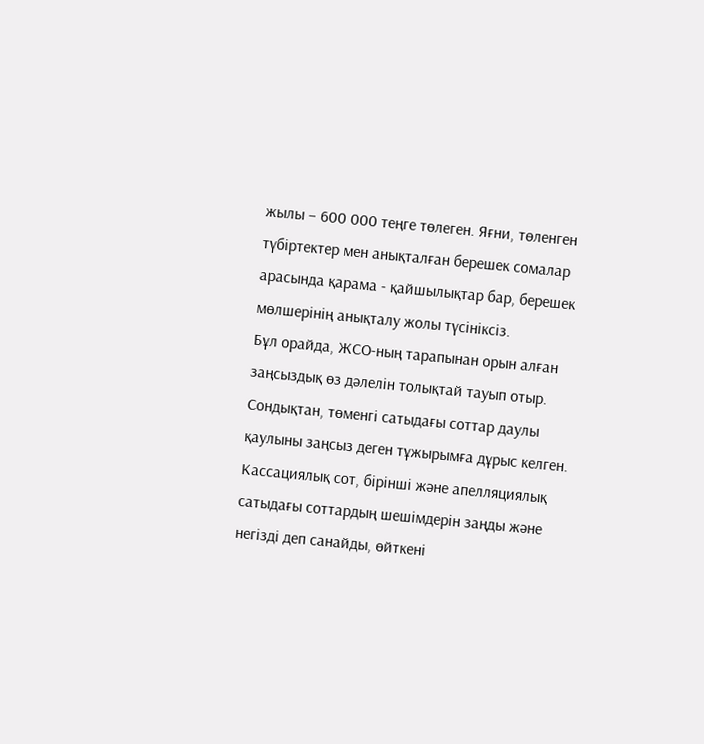жылы – 600 000 теңге төлеген. Яғни, төленген түбіртектер мен анықталған берешек сомалар арасында қарама - қайшылықтар бар, берешек мөлшерінің анықталу жолы түсініксіз.
Бұл орайда, ЖСО-ның тарапынан орын алған заңсыздық өз дәлелін толықтай тауып отыр. Сондықтан, төменгі сатыдағы соттар даулы қаулыны заңсыз деген тұжырымға дұрыс келген.
Кассациялық сот, бірінші және апелляциялық сатыдағы соттардың шешімдерін заңды және негізді деп санайды, өйткені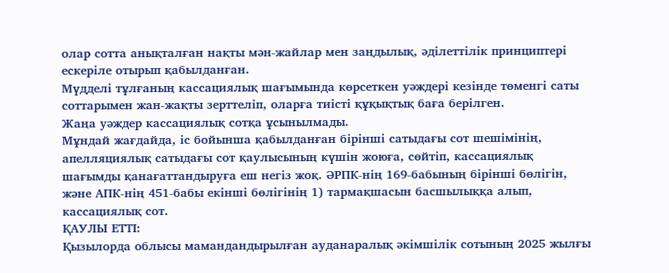олар сотта анықталған нақты мән-жайлар мен заңдылық, әділеттілік принциптері ескеріле отырып қабылданған.
Мүдделі тұлғаның кассациялық шағымында көрсеткен уәждері кезінде төменгі саты соттарымен жан-жақты зерттеліп, оларға тиісті құқықтық баға берілген.
Жаңа уәждер кассациялық сотқа ұсынылмады.
Мұндай жағдайда, іс бойынша қабылданған бірінші сатыдағы сот шешімінің, апелляциялық сатыдағы сот қаулысының күшін жоюға, сөйтіп, кассациялық шағымды қанағаттандыруға еш негіз жоқ. ӘРПК-нің 169-бабының бірінші бөлігін, және АПК-нің 451-бабы екінші бөлігінің 1) тармақшасын басшылыққа алып, кассациялық сот.
ҚАУЛЫ ЕТТІ:
Қызылорда облысы мамандандырылған ауданаралық әкімшілік сотының 2025 жылғы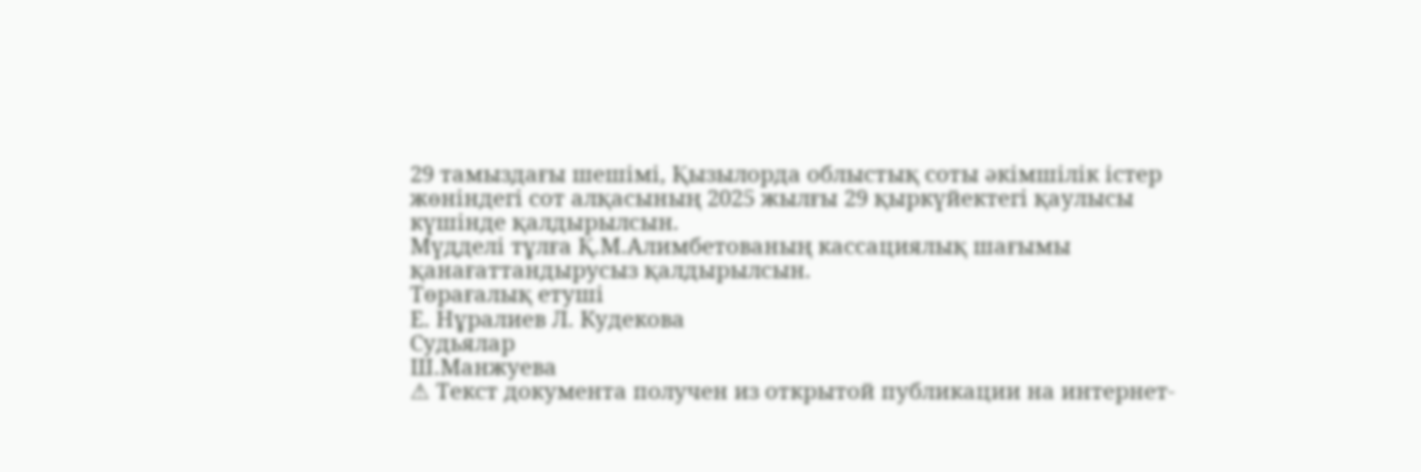29 тамыздағы шешімі, Қызылорда облыстық соты әкімшілік істер
жөніндегі сот алқасының 2025 жылғы 29 қыркүйектегі қаулысы күшінде қалдырылсын.
Мүдделі тұлға Қ.М.Алимбетованың кассациялық шағымы қанағаттандырусыз қалдырылсын.
Төрағалық етуші
Е. Нұралиев Л. Кудекова
Судьялар
Ш.Манжуева
⚠ Текст документа получен из открытой публикации на интернет-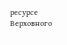ресурсе Верховного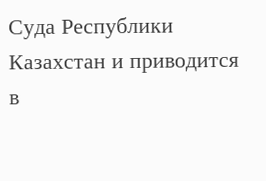Суда Республики Казахстан и приводится в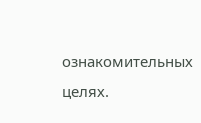ознакомительных целях.